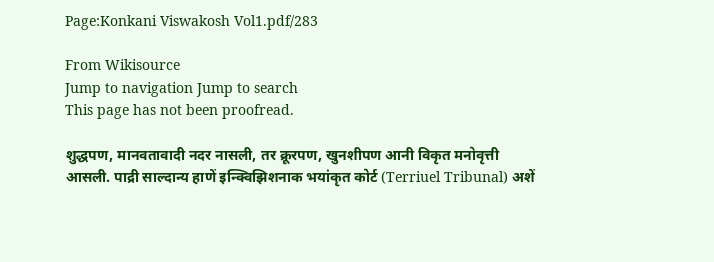Page:Konkani Viswakosh Vol1.pdf/283

From Wikisource
Jump to navigation Jump to search
This page has not been proofread.

शुद्धपण, मानवतावादी नदर नासली, तर क्रूरपण, खुनशीपण आनी विकृत मनोवृत्ती आसली. पाद्री साल्दान्य हाणें इन्क्विझिशनाक भयांकृत कोर्ट (Terriuel Tribunal) अशें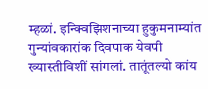म्हळां. इन्क्विझिशनाच्या हुकुमनाम्यांत गुन्यांवकारांक दिवपाक येवपी ख्यास्तीविशीं सांगलां. तातूंतल्यो कांय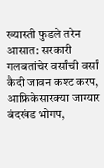ख्यास्ती फुडले तरेन आसात: सरकारी गलबतांचेर वर्सांची वर्सां कैदी जावन कश्ट करप, आफ्रिकेसारक्या जाग्यार बंदखंड भोगप,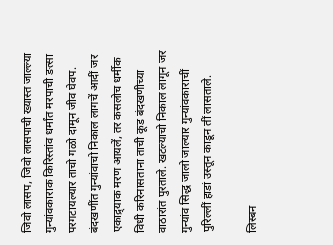जिवो लासप, जिवो लासपाची ख्यास्त जाल्ल्या गुन्यांवकाराक किरिस्तांव धर्मांत मरपाची ङत्सा परगटायल्यार ताचो गळो दामून जीव घेवप. बंदखणींत गुन्यांवाचो निकाल लागचें आदीं जर एकाद्र्याक मरण आयलें, तर कसलोच धर्मीक विधी करिनासताना ताची कूड बंदखणीच्या वाठारांत पुरताले. खटल्याचो निकाल लागून जर गुन्यांव सिद्ध जालो जाल्यार गुन्यांवकाराचीं पुरिल्लीं हाडां उस्तून काडून तीं लासताले.

लिस्बन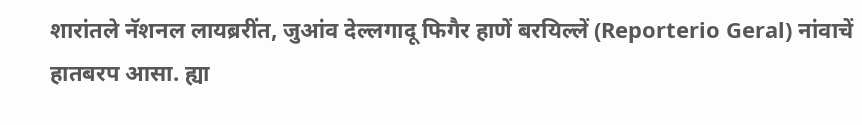शारांतले नॅशनल लायब्ररींत, जुआंव देल्लगादू फिगैर हाणें बरयिल्लें (Reporterio Geral) नांवाचें हातबरप आसा. ह्या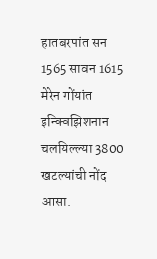हातबरपांत सन 1565 सावन 1615 मेरेन गोंयांत इन्क्विझिशनान चलयिल्ल्या 3800 खटल्यांची नोंद आसा.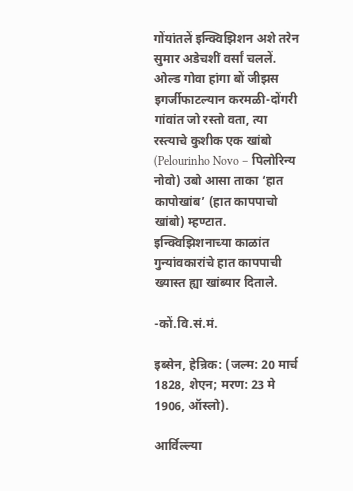गोंयांतलें इन्क्विझिशन अशे तरेन सुमार अडेचशीं वर्सां चललें. ओल्ड गोवा हांगा बों जीझस इगर्जीफाटल्यान करमळी-दोंगरी गांवांत जो रस्तो वता, त्या रस्त्याचे कुशीक एक खांबो (Pelourinho Novo – पिलोरिन्य नोवो) उबो आसा ताका ‘हात कापोखांब’ (हात कापपाचो खांबो) म्हण्टात. इन्क्विझिशनाच्या काळांत गुन्यांवकारांचे हात कापपाची ख्यास्त ह्या खांब्यार दिताले.

-कों.वि.सं.मं.

इब्सेन, हेन्रिक: (जल्म: 20 मार्च 1828, शेएन; मरण: 23 मे 1906, ऑस्लो).

आर्विल्ल्या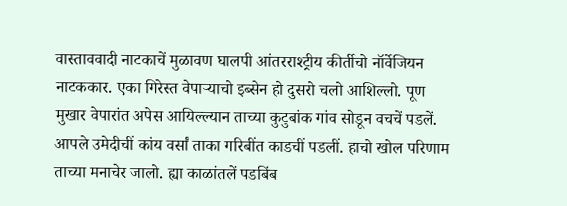वास्ताववादी नाटकाचें मुळावण घालपी आंतरराश्ट्रीय कीर्तीचो नॉर्वेजियन नाटककार. एका गिरेस्त वेपाऱ्याचो इब्सेन हो दुसरो चलो आशिल्लो. पूण मुखार वेपारांत अपेस आयिल्ल्यान ताच्या कुटुबांक गांव सोडून वचचें पडलें. आपले उमेदीचीं कांय वर्सां ताका गरिबींत काडचीं पडलीं. हाचो खोल परिणाम ताच्या मनाचेर जालो. ह्या काळांतलें पडबिंब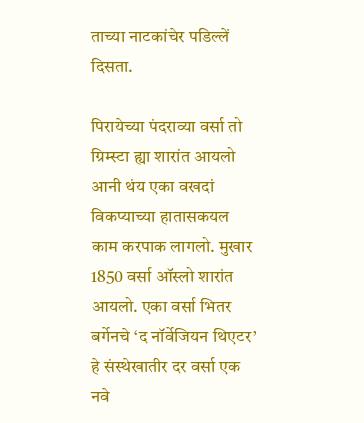ताच्या नाटकांचेर पडिल्लें दिसता.

पिरायेच्या पंदराव्या वर्सा तो ग्रिम्स्टा ह्या शारांत आयलो आनी थंय एका वखदां विकप्याच्या हातासकयल काम करपाक लागलो. मुखार 1850 वर्सा ऑस्लो शारांत आयलो. एका वर्सा भितर बर्गेनचे ‘द नॉर्वेजियन थिएटर’ हे संस्थेखातीर दर वर्सा एक नवे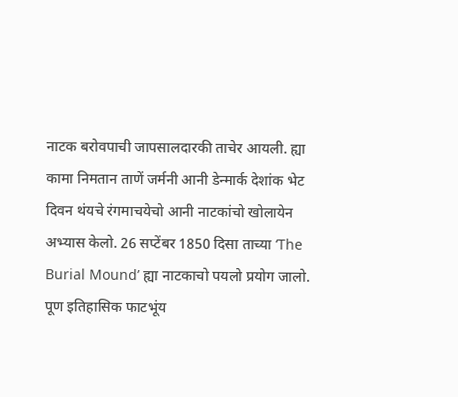नाटक बरोवपाची जापसालदारकी ताचेर आयली. ह्या कामा निमतान ताणें जर्मनी आनी डेन्मार्क देशांक भेट दिवन थंयचे रंगमाचयेचो आनी नाटकांचो खोलायेन अभ्यास केलो. 26 सप्टेंबर 1850 दिसा ताच्या ‘The Burial Mound’ ह्या नाटकाचो पयलो प्रयोग जालो. पूण इतिहासिक फाटभूंय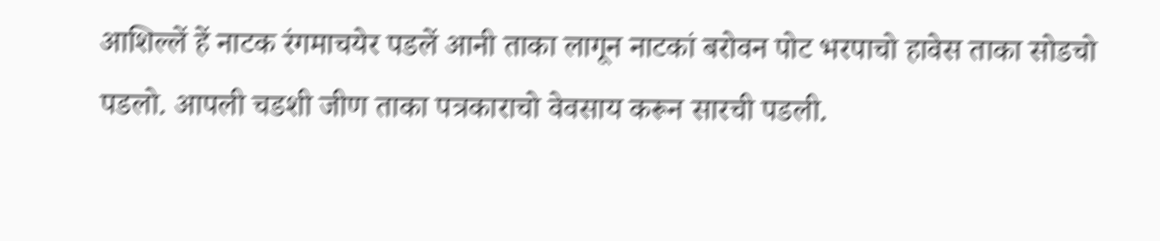आशिल्लें हें नाटक रंगमाचयेर पडलें आनी ताका लागून नाटकां बरोवन पोट भरपाचो हावेस ताका सोडचो पडलो. आपली चडशी जीण ताका पत्रकाराचो वेवसाय करून सारची पडली.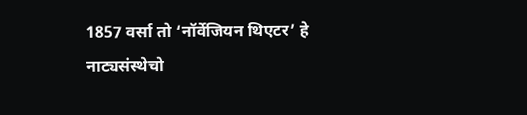1857 वर्सा तो ‘नॉर्वेजियन थिएटर’ हे नाट्यसंस्थेचो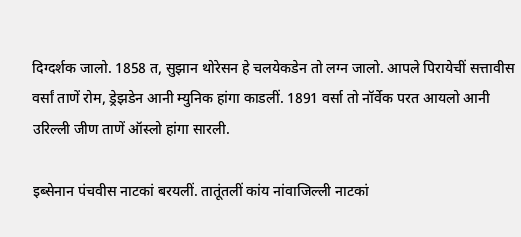दिग्दर्शक जालो. 1858 त, सुझान थोरेसन हे चलयेकडेन तो लग्न जालो. आपले पिरायेचीं सत्तावीस वर्सां ताणें रोम, ड्रेझडेन आनी म्युनिक हांगा काडलीं. 1891 वर्सा तो नॉर्वेक परत आयलो आनी उरिल्ली जीण ताणें ऑस्लो हांगा सारली.

इब्सेनान पंचवीस नाटकां बरयलीं. तातूंतलीं कांय नांवाजिल्ली नाटकां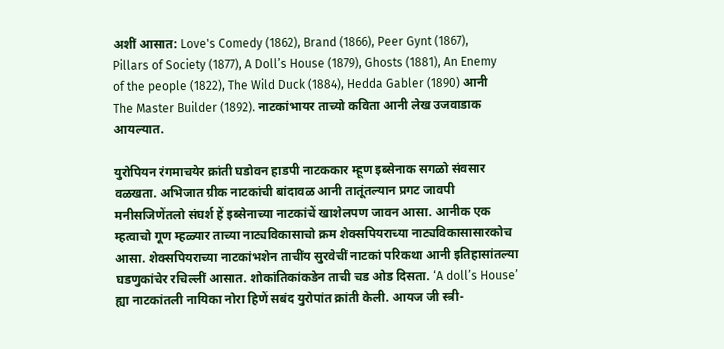अशीं आसात: Love's Comedy (1862), Brand (1866), Peer Gynt (1867), Pillars of Society (1877), A Doll’s House (1879), Ghosts (1881), An Enemy of the people (1822), The Wild Duck (1884), Hedda Gabler (1890) आनी The Master Builder (1892). नाटकांभायर ताच्यो कविता आनी लेख उजवाडाक आयल्यात.

युरोपियन रंगमाचयेर क्रांती घडोवन हाडपी नाटककार म्हूण इब्सेनाक सगळो संवसार वळखता. अभिजात ग्रीक नाटकांची बांदावळ आनी तातूंतल्यान प्रगट जावपी मनीसजिणेंतलो संघर्श हें इब्सेनाच्या नाटकांचें खाशेलपण जावन आसा. आनीक एक म्हत्वाचो गूण म्हळ्यार ताच्या नाट्यविकासाचो क्रम शेक्सपियराच्या नाट्यविकासासारकोच आसा. शेक्सपियराच्या नाटकांभशेन ताचींय सुरवेचीं नाटकां परिकथा आनी इतिहासांतल्या घडणुकांचेर रचिल्लीं आसात. शोकांतिकांकडेन ताची चड ओड दिसता. ‘A doll’s House’ ह्या नाटकांतली नायिका नोरा हिणें सबंद युरोपांत क्रांती केली. आयज जी स्त्री-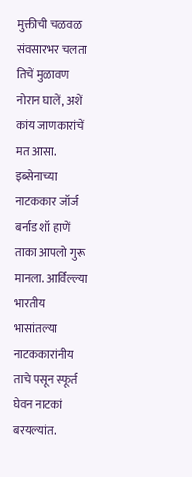मुक्तीची चळवळ संवसारभर चलता तिचें मुळावण नोरान घालें, अशें कांय जाणकारांचें मत आसा. इब्सेनाच्या नाटककार जॉर्ज बर्नाड शॉ हाणें ताका आपलो गुरू मानला. आर्विल्ल्या भारतीय भासांतल्या नाटककारांनीय ताचे पसून स्फूर्त घेवन नाटकां बरयल्यांत.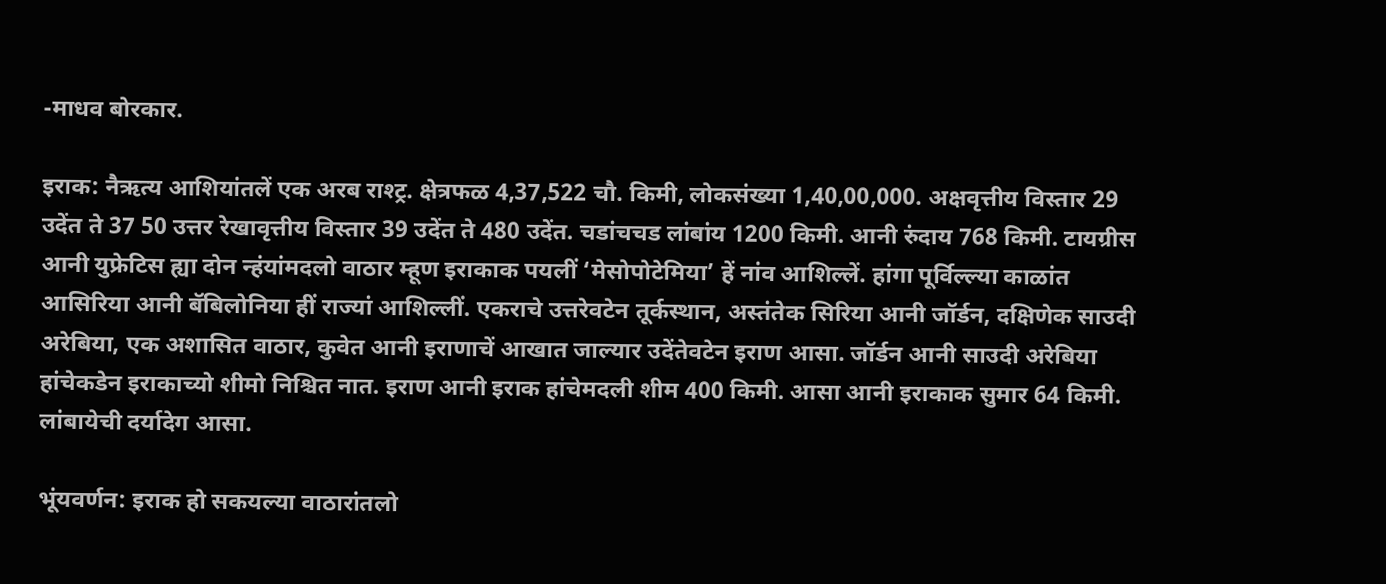-माधव बोरकार.

इराक: नैऋत्य आशियांतलें एक अरब राश्ट्र. क्षेत्रफळ 4,37,522 चौ. किमी, लोकसंख्या 1,40,00,000. अक्षवृत्तीय विस्तार 29 उदेंत ते 37 50 उत्तर रेखावृत्तीय विस्तार 39 उदेंत ते 480 उदेंत. चडांचचड लांबांय 1200 किमी. आनी रुंदाय 768 किमी. टायग्रीस आनी युफ्रेटिस ह्या दोन न्हंयांमदलो वाठार म्हूण इराकाक पयलीं ‘मेसोपोटेमिया’ हें नांव आशिल्लें. हांगा पूर्विल्ल्या काळांत आसिरिया आनी बॅबिलोनिया हीं राज्यां आशिल्लीं. एकराचे उत्तरेवटेन तूर्कस्थान, अस्तंतेक सिरिया आनी जॉर्डन, दक्षिणेक साउदी अरेबिया, एक अशासित वाठार, कुवेत आनी इराणाचें आखात जाल्यार उदेंतेवटेन इराण आसा. जॉर्डन आनी साउदी अरेबिया हांचेकडेन इराकाच्यो शीमो निश्चित नात. इराण आनी इराक हांचेमदली शीम 400 किमी. आसा आनी इराकाक सुमार 64 किमी. लांबायेची दर्यादेग आसा.

भूंयवर्णन: इराक हो सकयल्या वाठारांतलो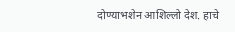दोण्याभशेन आशिल्लो देश. हाचे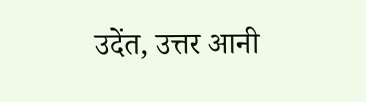उदेंत, उत्तर आनी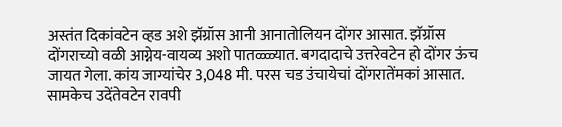अस्तंत दिकांवटेन व्हड अशे झॅग्रॉस आनी आनातोलियन दोंगर आसात. झॅग्रॉस दोंगराच्यो वळी आग्नेय-वायव्य अशो पातळ्ळ्यात. बगदादाचे उत्तरेवटेन हो दोंगर ऊंच जायत गेला. कांय जाग्यांचेर 3,048 मी. परस चड उंचायेचां दोंगरातेंमकां आसात. सामकेच उदेंतेवटेन रावपी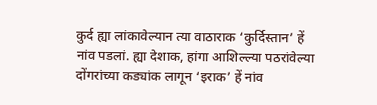कुर्द ह्या लांकावेल्यान त्या वाठाराक ‘कुर्दिस्तान’ हें नांव पडलां. ह्या देशाक, हांगा आशिल्ल्या पठरांवेल्या दोंगरांच्या कड्यांक लागून ‘इराक’ हें नांव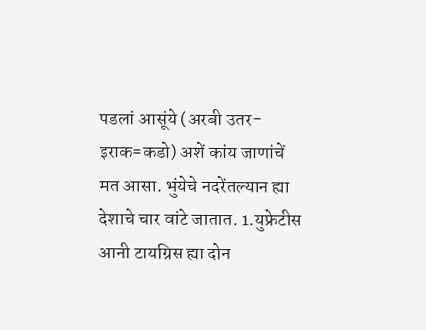पडलां आसूंये (अरबी उतर-इराक=कडो) अशें कांय जाणांचें मत आसा. भुंयेचे नदरेंतल्यान ह्या देशाचे चार वांटे जातात. 1.युफ्रेटीस आनी टायग्रिस ह्या दोन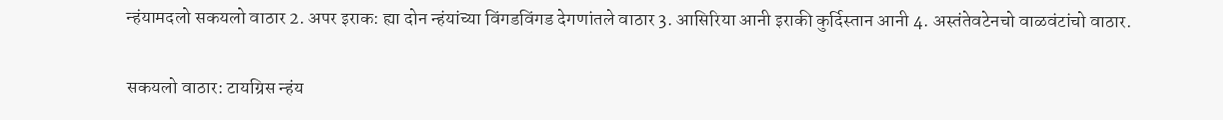न्हंयामदलो सकयलो वाठार 2. अपर इराक: ह्या दोन न्हंयांच्या विंगडविंगड देगणांतले वाठार 3. आसिरिया आनी इराकी कुर्दिस्तान आनी 4. अस्तंतेवटेनचो वाळवंटांचो वाठार.

सकयलो वाठार: टायग्रिस न्हंय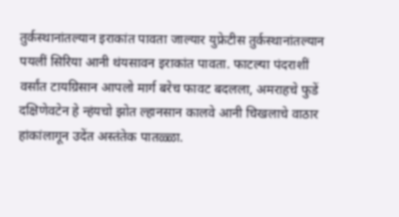तुर्कस्थानांतल्यान इराकांत पावता जाल्यार युफ्रेटीस तुर्कस्थानांतल्यान पयलीं सिरिया आनी थंयसावन इराकांत पावता. फाटल्या पंदराशीं वर्सांत टायग्रिसान आपलो मार्ग बरेच फावट बदलला, अमराहचे फुडें दक्षिणेवटेन हे न्हंयचो झोत ल्हानसान कालवे आनी चिखलाचे वाठार हांकांलागून उदेंत अस्तंतेक पातळ्ळा.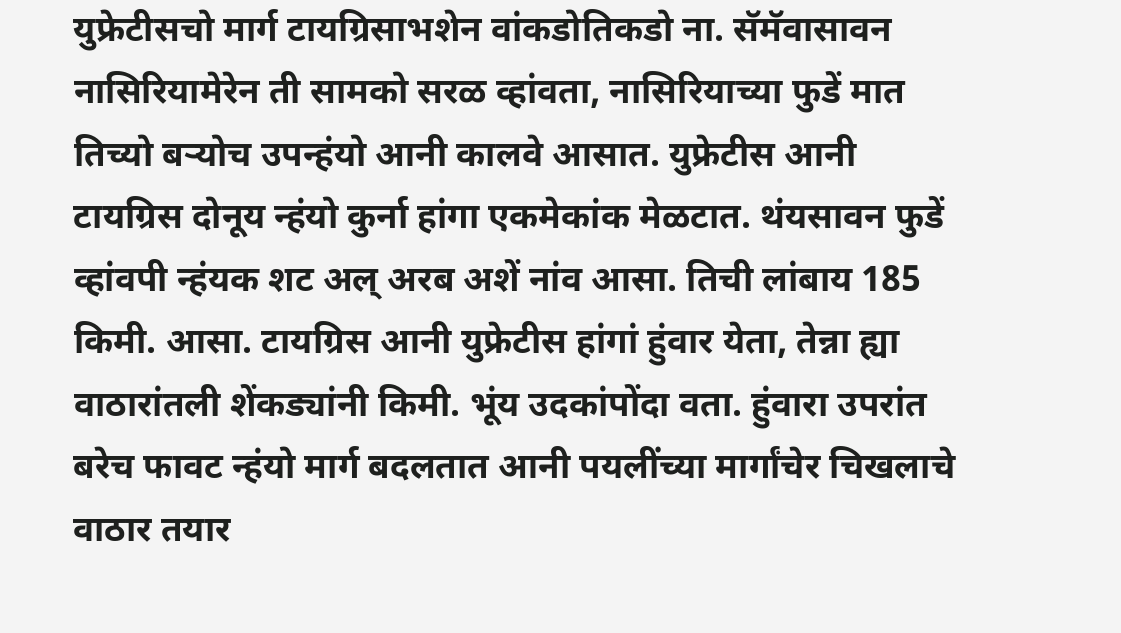युफ्रेटीसचो मार्ग टायग्रिसाभशेन वांकडोतिकडो ना. सॅमॅवासावन नासिरियामेरेन ती सामको सरळ व्हांवता, नासिरियाच्या फुडें मात तिच्यो बऱ्योच उपन्हंयो आनी कालवे आसात. युफ्रेटीस आनी टायग्रिस दोनूय न्हंयो कुर्ना हांगा एकमेकांक मेळटात. थंयसावन फुडें व्हांवपी न्हंयक शट अल् अरब अशें नांव आसा. तिची लांबाय 185 किमी. आसा. टायग्रिस आनी युफ्रेटीस हांगां हुंवार येता, तेन्ना ह्या वाठारांतली शेंकड्यांनी किमी. भूंय उदकांपोंदा वता. हुंवारा उपरांत बरेच फावट न्हंयो मार्ग बदलतात आनी पयलींच्या मार्गांचेर चिखलाचे वाठार तयार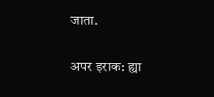जाता.

अपर इराक: ह्या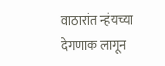वाठारांत न्हंयच्या देगणाक लागून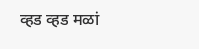व्हड व्हड मळां